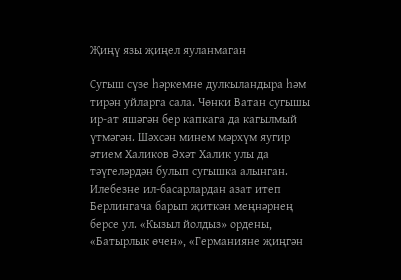Җиңү язы җиңел яуланмаган

Сугыш сүзе һəркемне дулкыландыра һəм тирəн уйларга сала. Чөнки Ватан сугышы ир-ат яшəгəн бер капкага да кагылмый үтмəгəн. Шəхсəн минем мəрхүм яугир əтием Халиков Əхəт Халик улы да тəүгелəрдəн булып сугышка алынган. Илебезне ил-басарлардан азат итеп Берлингача барып җиткəн меңнəрнең берсе ул. «Кызыл йолдыз» ордены, «Батырлык өчен», «Германияне җиңгəн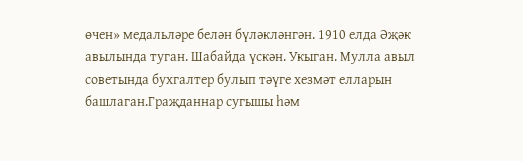өчен» медальлəре белəн бүлəклəнгəн. 1910 елда Əҗəк авылында туган. Шабайда үскəн. Укыган. Мулла авыл советында бухгалтер булып тəүге хезмəт елларын башлаган.Граҗданнар сугышы һəм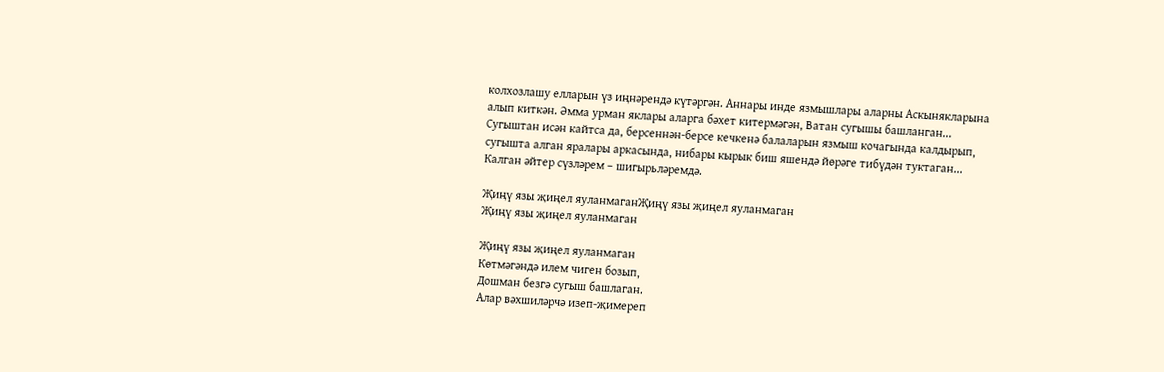колхозлашу елларын үз иңнəрендə күтəргəн. Аннары инде язмышлары аларны Аскынякларына алып киткəн. Əмма урман яклары аларга бəхет китермəгəн, Ватан сугышы башланган... Сугыштан исəн кайтса да, берсеннəн-берсе кечкенə балаларын язмыш кочагында калдырып, сугышта алган яралары аркасында, нибары кырык биш яшендə йөрəге тибүдəн туктаган... Калган əйтер сүзлəрем – шигырьлəремдə.

Җиңү язы җиңел яуланмаганҖиңү язы җиңел яуланмаган
Җиңү язы җиңел яуланмаган

Җиңү язы җиңел яуланмаган
Көтмəгəндə илем чиген бозып,
Дошман безгə сугыш башлаган.
Алар вəхшилəрчə изеп-җимереп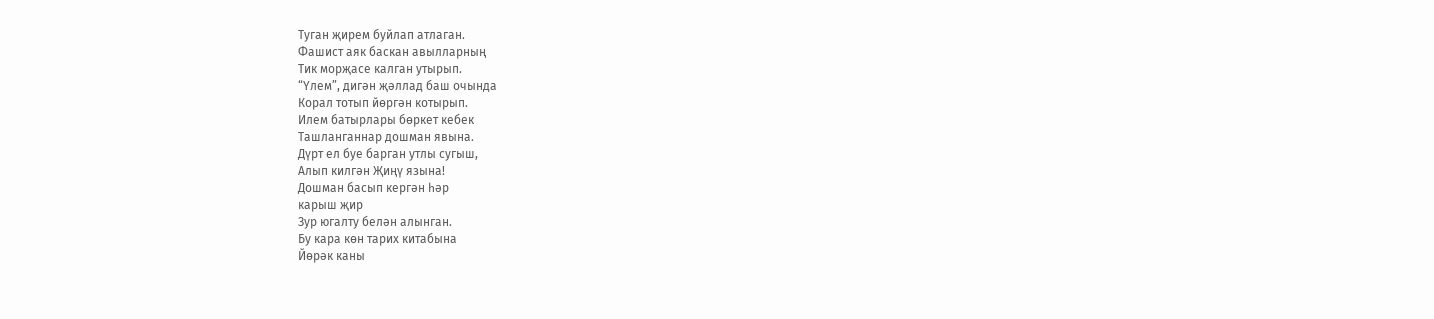Туган җирем буйлап атлаган.
Фашист аяк баскан авылларның
Тик морҗасе калган утырып.
“Үлем”, дигəн җəллад баш очында
Корал тотып йөргəн котырып.
Илем батырлары бөркет кебек
Ташланганнар дошман явына.
Дүрт ел буе барган утлы сугыш,
Алып килгəн Җиңү язына!
Дошман басып кергəн һəр
карыш җир
Зур югалту белəн алынган.
Бу кара көн тарих китабына
Йөрəк каны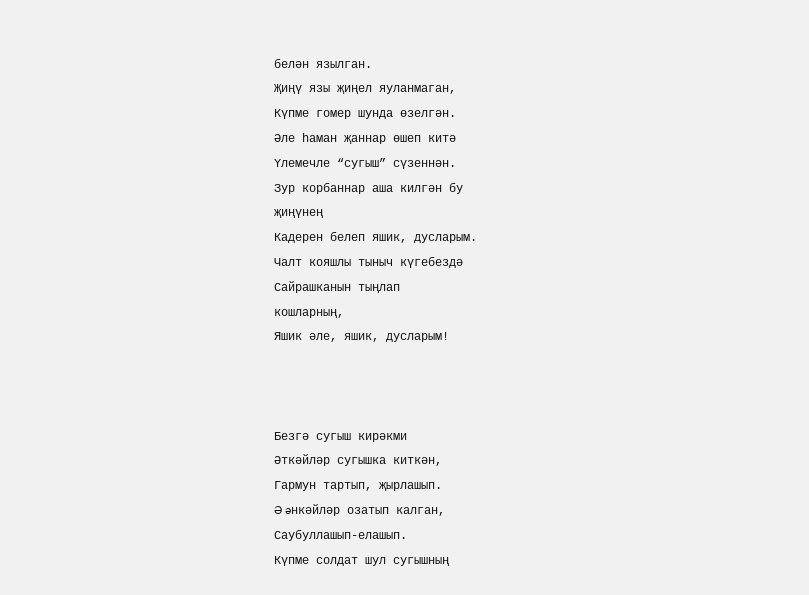белəн язылган.
Җиңү язы җиңел яуланмаган,
Күпме гомер шунда өзелгəн.
Əле һаман җаннар өшеп китə
Үлемечле “сугыш” сүзеннəн.
Зур корбаннар аша килгəн бу
җиңүнең
Кадерен белеп яшик, дусларым.
Чалт кояшлы тыныч күгебездə
Сайрашканын тыңлап
кошларның,
Яшик əле, яшик, дусларым!



Безгə сугыш кирəкми
Əткəйлəр сугышка киткəн,
Гармун тартып, җырлашып.
Ə əнкəйлəр озатып калган,
Саубуллашып-елашып.
Күпме солдат шул сугышның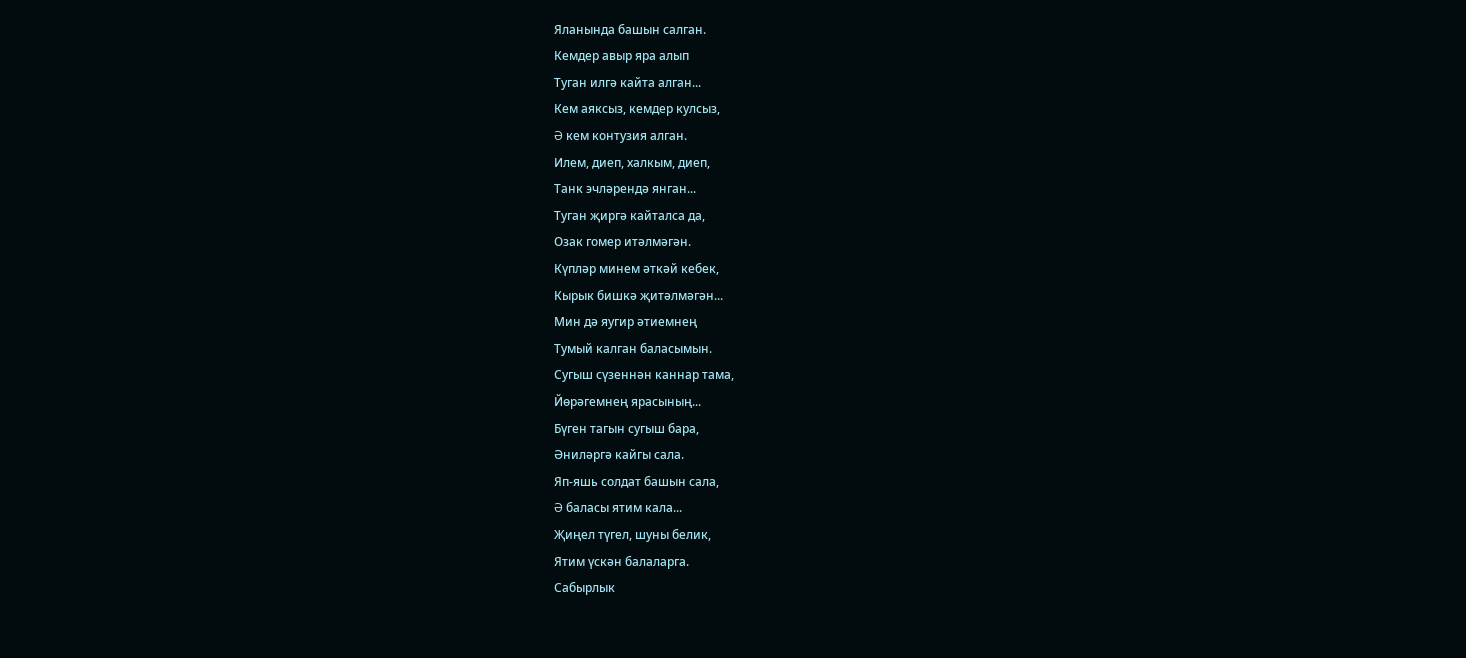Яланында башын салган.
Кемдер авыр яра алып
Туган илгə кайта алган...
Кем аяксыз, кемдер кулсыз,
Ə кем контузия алган.
Илем, диеп, халкым, диеп,
Танк эчлəрендə янган...
Туган җиргə кайталса да,
Озак гомер итəлмəгəн.
Күплəр минем əткəй кебек,
Кырык бишкə җитəлмəгəн...
Мин дə яугир əтиемнең
Тумый калган баласымын.
Сугыш сүзеннəн каннар тама,
Йөрəгемнең ярасының...
Бүген тагын сугыш бара,
Əнилəргə кайгы сала.
Яп-яшь солдат башын сала,
Ə баласы ятим кала...
Җиңел түгел, шуны белик,
Ятим үскəн балаларга.
Сабырлык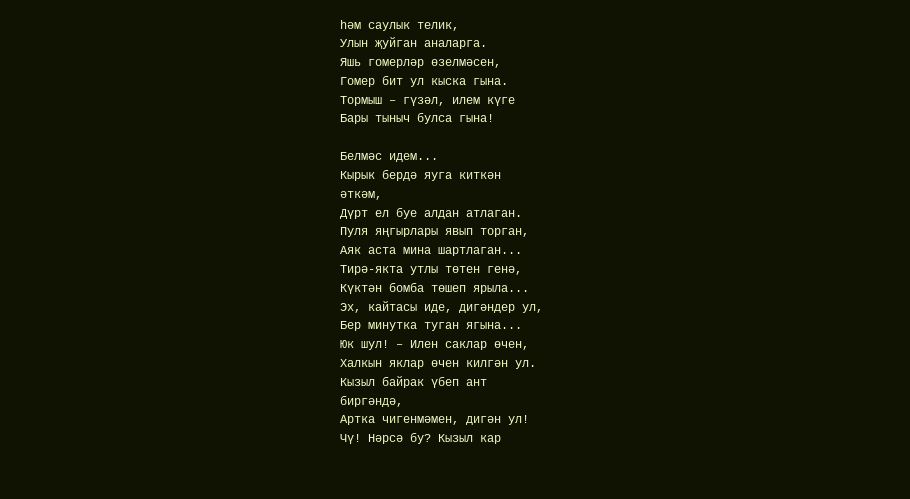һəм саулык телик,
Улын җуйган аналарга.
Яшь гомерлəр өзелмəсен,
Гомер бит ул кыска гына.
Тормыш – гүзəл, илем күге
Бары тыныч булса гына!

Белмəс идем...
Кырык бердə яуга киткəн
əткəм,
Дүрт ел буе алдан атлаган.
Пуля яңгырлары явып торган,
Аяк аста мина шартлаган...
Тирə-якта утлы төтен генə,
Күктəн бомба төшеп ярыла...
Эх, кайтасы иде, дигəндер ул,
Бер минутка туган ягына...
Юк шул! – Илен саклар өчен,
Халкын яклар өчен килгəн ул.
Кызыл байрак үбеп ант
биргəндə,
Артка чигенмəмен, дигəн ул!
Чү! Нəрсə бу? Кызыл кар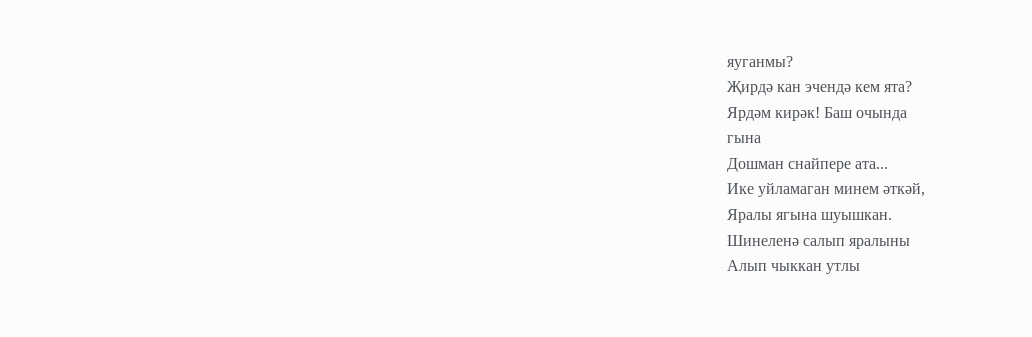яуганмы?
Җирдə кан эчендə кем ята?
Ярдəм кирəк! Баш очында
гына
Дошман снайпере ата...
Ике уйламаган минем əткəй,
Яралы ягына шуышкан.
Шинеленə салып яралыны
Алып чыккан утлы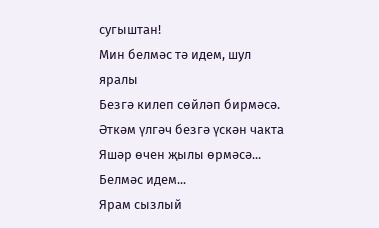сугыштан!
Мин белмəс тə идем, шул
яралы
Безгə килеп сөйлəп бирмəсə.
Əткəм үлгəч безгə үскəн чакта
Яшəр өчен җылы өрмəсə...
Белмəс идем...
Ярам сызлый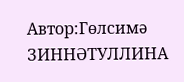Автор:Гөлсимə ЗИННƏТУЛЛИНА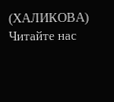(ХАЛИКОВА)
Читайте нас